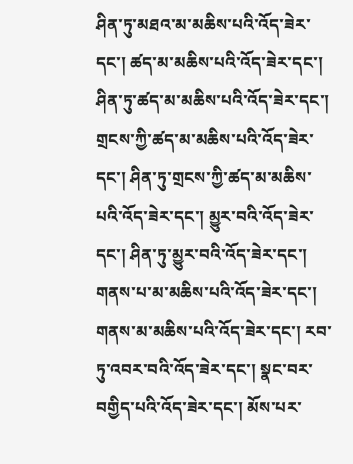ཤིན་ཏུ་མཐའ་མ་མཆིས་པའི་འོད་ཟེར་དང་། ཚད་མ་མཆིས་པའི་འོད་ཟེར་དང་། ཤིན་ཏུ་ཚད་མ་མཆིས་པའི་འོད་ཟེར་དང་། གྲངས་ཀྱི་ཚད་མ་མཆིས་པའི་འོད་ཟེར་དང་། ཤིན་ཏུ་གྲངས་ཀྱི་ཚད་མ་མཆིས་པའི་འོད་ཟེར་དང་། མྱུར་བའི་འོད་ཟེར་དང་། ཤིན་ཏུ་མྱུར་བའི་འོད་ཟེར་དང་། གནས་པ་མ་མཆིས་པའི་འོད་ཟེར་དང་། གནས་མ་མཆིས་པའི་འོད་ཟེར་དང་། རབ་ཏུ་འབར་བའི་འོད་ཟེར་དང་། སྣང་བར་བགྱིད་པའི་འོད་ཟེར་དང་། མོས་པར་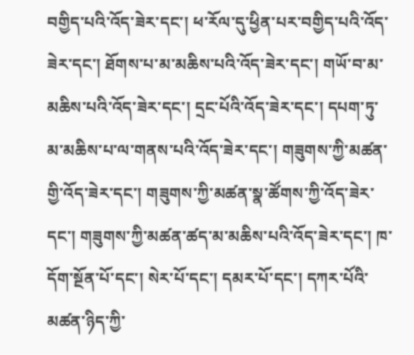བགྱིད་པའི་འོད་ཟེར་དང་། ཕ་རོལ་དུ་ཕྱིན་པར་བགྱིད་པའི་འོད་ཟེར་དང་། ཐོགས་པ་མ་མཆིས་པའི་འོད་ཟེར་དང་། གཡོ་བ་མ་མཆིས་པའི་འོད་ཟེར་དང་། དྲང་པོའི་འོད་ཟེར་དང་། དཔག་ཏུ་མ་མཆིས་པ་ལ་གནས་པའི་འོད་ཟེར་དང་། གཟུགས་ཀྱི་མཚན་གྱི་འོད་ཟེར་དང་། གཟུགས་ཀྱི་མཚན་སྣ་ཚོགས་ཀྱི་འོད་ཟེར་དང་། གཟུགས་ཀྱི་མཚན་ཚད་མ་མཆིས་པའི་འོད་ཟེར་དང་། ཁ་དོག་སྔོན་པོ་དང་། སེར་པོ་དང་། དམར་པོ་དང་། དཀར་པོའི་མཚན་ཉིད་ཀྱི་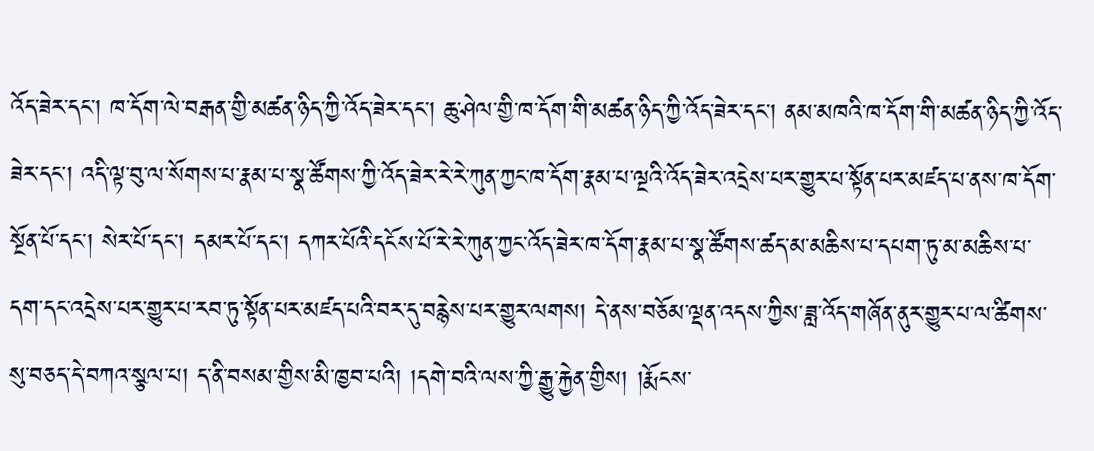འོད་ཟེར་དང་། ཁ་དོག་ལེ་བརྒན་གྱི་མཚན་ཉིད་ཀྱི་འོད་ཟེར་དང་། ཆུ་ཤེལ་གྱི་ཁ་དོག་གི་མཚན་ཉིད་ཀྱི་འོད་ཟེར་དང་། ནམ་མཁའི་ཁ་དོག་གི་མཚན་ཉིད་ཀྱི་འོད་ཟེར་དང་། འདི་ལྟ་བུ་ལ་སོགས་པ་རྣམ་པ་སྣ་ཚོགས་ཀྱི་འོད་ཟེར་རེ་རེ་ཀུན་ཀྱང་ཁ་དོག་རྣམ་པ་ལྔའི་འོད་ཟེར་འདྲེས་པར་གྱུར་པ་སྟོན་པར་མཛད་པ་ནས་ཁ་དོག་སྔོན་པོ་དང་། སེར་པོ་དང་། དམར་པོ་དང་། དཀར་པོའི་དངོས་པོ་རེ་རེ་ཀུན་ཀྱང་འོད་ཟེར་ཁ་དོག་རྣམ་པ་སྣ་ཚོགས་ཚད་མ་མཆིས་པ་དཔག་ཏུ་མ་མཆིས་པ་དག་དང་འདྲེས་པར་གྱུར་པ་རབ་ཏུ་སྟོན་པར་མཛད་པའི་བར་དུ་བརྙེས་པར་གྱུར་ལགས། དེ་ནས་བཅོམ་ལྡན་འདས་ཀྱིས་ཟླ་འོད་གཞོན་ནུར་གྱུར་པ་ལ་ཚིགས་སུ་བཅད་དེ་བཀའ་སྩལ་པ། ད་ནི་བསམ་གྱིས་མི་ཁྱབ་པའི། །དགེ་བའི་ལས་ཀྱི་རྒྱུ་རྐྱེན་གྱིས། །རྨོངས་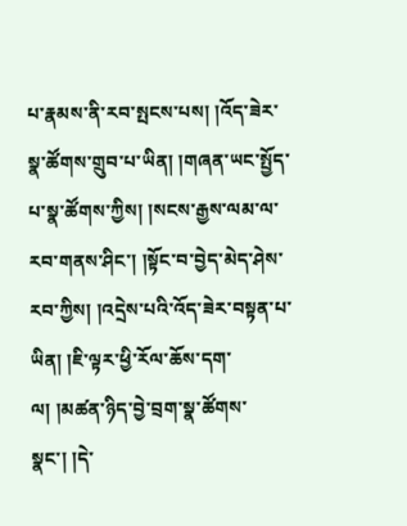པ་རྣམས་ནི་རབ་སྤངས་པས། །འོད་ཟེར་སྣ་ཚོགས་གྲུབ་པ་ཡིན། །གཞན་ཡང་སྤྱོད་པ་སྣ་ཚོགས་ཀྱིས། །སངས་རྒྱས་ལམ་ལ་རབ་གནས་ཤིང་། །སྟོང་བ་བྱེད་མེད་ཤེས་རབ་ཀྱིས། །འདྲེས་པའི་འོད་ཟེར་བསྟན་པ་ཡིན། །ཇི་ལྟར་ཕྱི་རོལ་ཆོས་དག་ལ། །མཚན་ཉིད་བྱེ་བྲག་སྣ་ཚོགས་སྣང་། །དེ་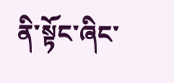ནི་སྟོང་ཞིང་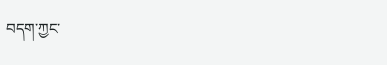བདག་ཀྱང་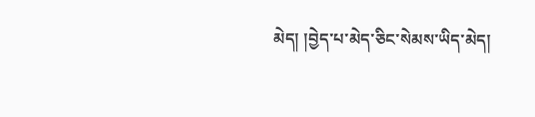མེད། །བྱེད་པ་མེད་ཅིང་སེམས་ཡིད་མེད།